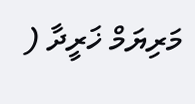މަރިޔަމް ޚަރީދާ (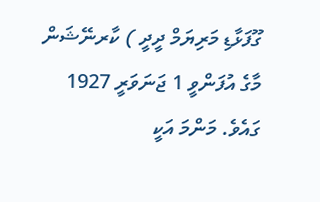ގޫފަޅާޑި މަރިޔަމް ދީދީ ) ކާރނޭޝަން މާގެ އުފަންވީ 1 ޖަނަވަރީ 1927 ގައެވެ. މަންމަ އަކީ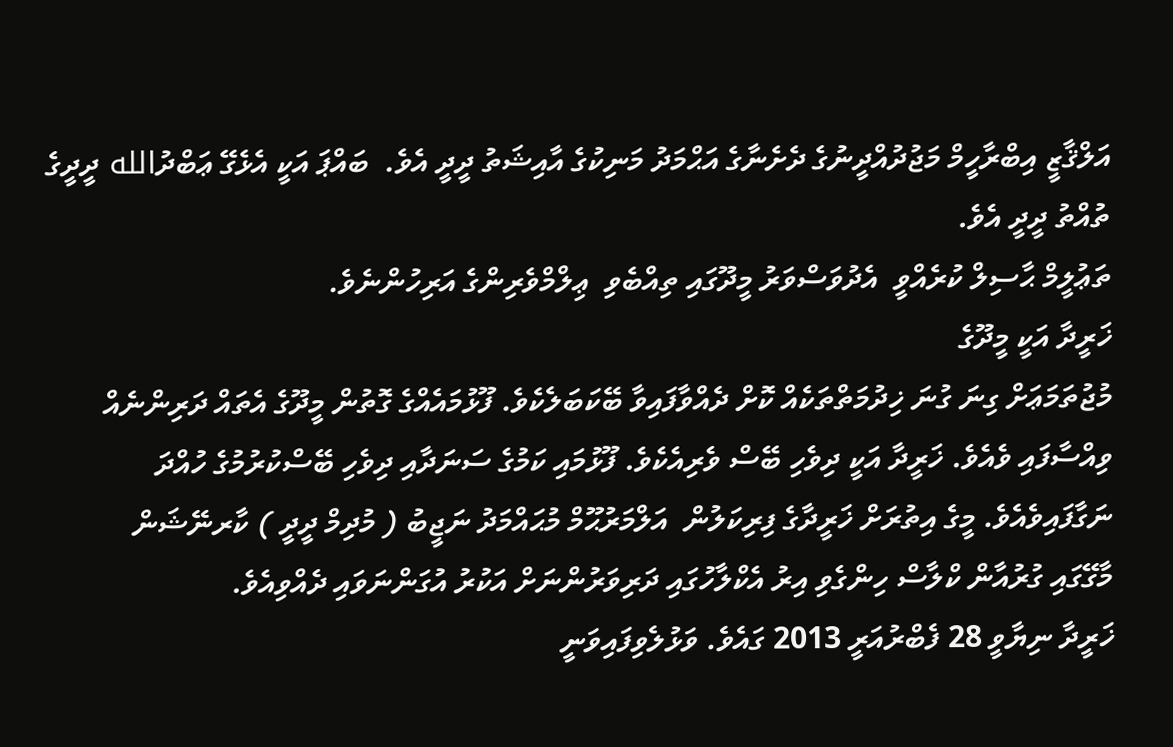އަލްޤާޒީ އިބްރާހީމް މަޖުދުއްދީނުގެ ދެށެނާގެ އަޙްމަދު މަނިކުގެ އާއިޝަތު ދީދީ އެވެ.  ބައްޕަ އަކީ އެޅެގޭ ޢަބްދުالله ދީދީގެ ތުއްތު ދީދީ އެވެ.
ތަޢުލީމް ޙާސިލް ކުރެއްވީ  އެދުވަސްވަރު މީދޫގައި ތިއްބެވި  ޢިލްމްވެރިންގެ އަރިހުންނެވެ.
ޚަރީދާ އަކީ މީދޫގެ
މުޖުތަމަޢަށް ގިނަ ގުނަ ޚިދުމަތްތަކެއް ކޮށް ދެއްވާފައިވާ ބޭކަބަލެކެވެ. ފޫޅުމައެއްގެ ގޮތުން މީދޫގެ އެތައް ދަރިންނެއް ވިއްސާފައި ވެއެވެ. ޚަރީދާ އަކީ ދިވެހި ބޭސް ވެރިއެކެވެ. ފޫޅުމައި ކަމުގެ ސަނަދާއި ދިވެހި ބޭސްކުރުމުގެ ހުއްދަ
ނަގާފައިވެއެވެ. މީގެ އިތުރަށް ޚަރީދާގެ ފިރިކަލުން  އަލްމަރުޙޫމް މުޙައްމަދު ނަޖީބު ( މުދިމް ދީދީ ) ކާރނޭޝަން
މާގޭގައި ގުރުއާން ކްލާސް ހިންގެވި އިރު އެކްލާހުގައި ދަރިވަރުންނަށް އަކުރު އުގަންނަވައި ދެއްވިއެވެ.
ޚަރީދާ ނިޔާވީ 28 ފެބްރުއަރީ 2013 ގައެވެ. ވަޅުލެވިފައިވަނީ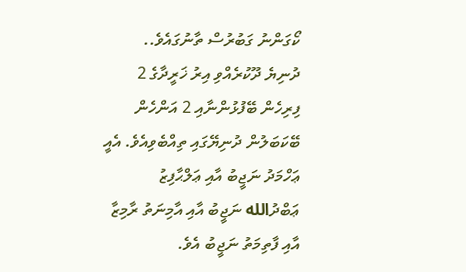ކޯގަންނު ގަބުރުސް ތާނުގައެވެ..
ދުނިޔެ ދޫކުރެއްވި އިރު ޚަރީދާގެ 2 ފިރިހެން ބޭފުޅުންނާއި 2 އަންހެން ބޭކަބަލުން ދުނިޔޭގައި ތިއްބެވިއެވެ. އެއީ ޢަހްމަދު ނަޖީބު އާއި ޢަލްޙާފިޒު ޢަބްދުالله ނަޖީބު އާއި އާމިނަތު ރާމިޒާ އާއި ފާތިމަތު ނަޖީބު އެވެ.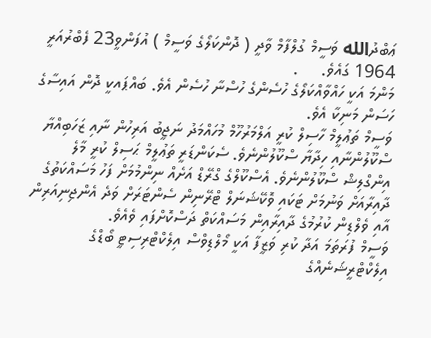ޢަބްދުالله ވަސީމް ގުލްފާމް ވާދީ ( ދޮންކަލޯގެ ވަސީމް ) އުފަންވީ23 ފެބްރުއަރީ 1964 ގައެވެ.     .
މަންމަ އަކީ ހައްވާއްކަލޯގެ ހުސެންގެ ހުސްނާ ހުސެން އެވެ. ބައްޕައކީ ދޮން އައިސާގެ ހަސަން މަނިކާ އެވެ.
ވަސީމް ތަޢުލީމް ހާސިލް ކުރީ އަލްމަރުހޫމް މުހައްމަދު ނަޖީބު އަރިހުން ނާއި ޒަހަބިއްޔާ ސްކޫލުންނާއި ހިދާޔާ ސްކޫލުންނެވެ. ސެކަންޑަރީ ތަޢުލީމް ޙަސިލް ކުރީ މާލެ އިންގްލިޝް ސްކޫލުންނެވެ. އެސްކޫލްގެ ގްރޭޑް އަށެއް ނިންމުމަށް ފަހު މަސައްކަތުގެ ދާއިރާއަށް ވަނުމަށް ޓަކައި ވޮކޭޝަނަލް ޓްރޭނިން ސެންޓަރަށް ވަދެ އެންޖިނިއަރިން އާއި ވެލްޑިން ކުރުމުގެ ދާއިރާއިން މަސައްކަތް ދަސްކޮށްފައި ވެއެވެ.
ވަސީމް ފުރަތަމަ އަދާ ކުރި ވަޒީފާ އަކީ މޯލްޑިވްސް އިލެކްޓްރިސިޓީ ބޯޑްގެ އިލެކްޓްރީޝަނެއްގެ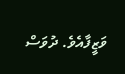ވަޒީފާއެވެ. ދުވަސް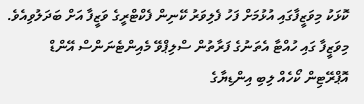ކޮޅަކު މިވަޒީފާގައި އުޅުމަށް ފަހު ފެލިވަރު ކޭނިން ފެކްޓްރީގެ ވަޒީފާ އަށް ބަދަލުވިއެވެ. މިވަޒީފާ ގައި ހުއްޓާ އެތަނުގެ ފަރާތުން ސްލިޕްވޭ މެއިންޓެނަންސް އޭންޑް އޮޕްރޭޓިން ކޯހެއް ލިބި އިންޑިޔާގެ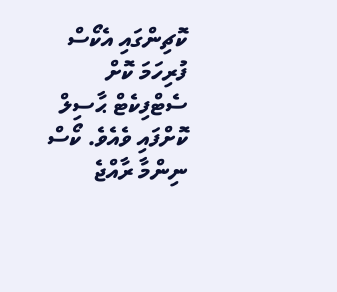ކޮޗިންގައި އެކޯސް ފުރިހަމަ ކޮށް ސެޓްފިކެޓް ޙާސިލް ކޮށްފައި ވެއެވެ. ކޯސް  ނިންމާ ރާއްޖެ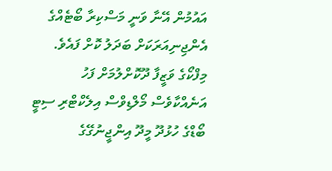އައުމުން އޭނާ ވަނީ މަސްކިރާ ބޯޓެއްގެ އެންޖިނިއަރަކަށް ބަދަލު ކޮށް ފައެވެ.
މިފްކޯގެ ވަޒީފާ ދޫކޮށްލުމަށް ފަހު އަނެއްކާވެސް މޯލްޑިވްސް އިލެކްޓްރި ސިޓީ ބޯޑްގެ ހުޅުދޫ މީދޫ އިންޖީނުގޭގެ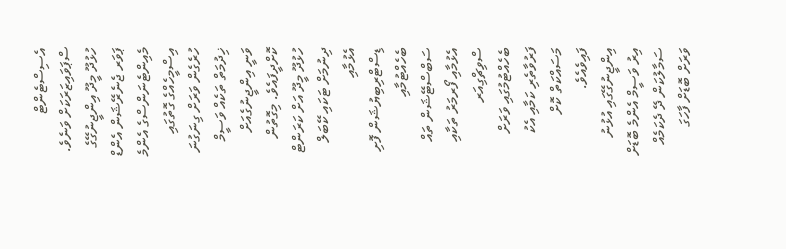އެސިސްޓެންޓް ސްޕަވައިޒަރަކަށް ވަނެވެ. ހުޅުދޫ މީދޫ އިންޖީނުގޭގެ ޕަވަރ ޖެނެރޭޝަން އެންޑް މެއިންޓެނަންސްގެ އެންމެ އިސްމީހެއްގެ ގޮތުގައި ހުރެގެން ވަރަށް ގިނަގުނަ ޚިދުމަތް ތަކެއް ވަސީމް ވަނީ އިންޖީނުގެއަށް ކޮށްދީފައެވެ. މިގޮތުން ހުޅުދޫ މީދޫ އަށް ކަރަންޓް ދިނުމަށް ޓަކައި ކޭބަލް އެޅުމާއި ޑިސްޓްރިބިޔުޝަން ފޮށި ބެހެއްޓުމާއި ސަބްސްޓޭޝަން ތައް އެޅުމާއި ފޯރމަރު ތަކާއި ސްވިޗްގިއަރ ބެހެއްޓުމުގައި ވަރަށް ފަރުވާތެރި ކަމާއި އެކު މަސައްކަތް ކޮށް ފައިވެއެވެ.
އިންޖީނުގޭގައި އުޅުނު އިރު ވަސީމް އެންމެ ބޮޑަށް ސަމާލުކަން ދޭ ދެކަމެއް ވަރަށް ބޮޑަށް ފާހަގަ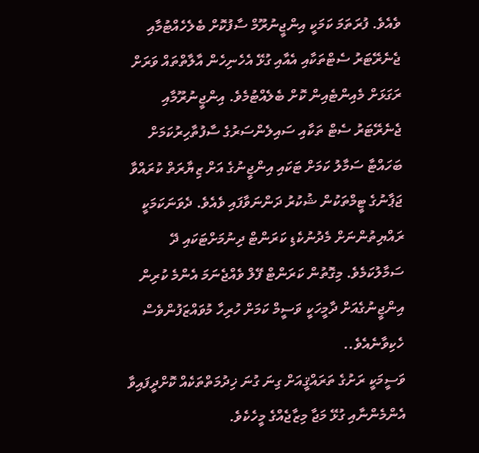ވެއެވެ. ފުރަތަމަ ކަމަކީ އިންޖީނުރޫމް ސާފުކޮށް ބެލެހެއްޓުމާއި ޖެނެރޭޓަރު ސެޓްތަކާއި އެއާއި ގުޅޭ އެހެނިހެން އާލާތްތައް ވަރަށް ރަގަޅަށް މެއިންޓެއިން ކޮށް ބެލެއްޓުމެވެ. އިންޖީނުރޫމާއި ޖެނެރޭޓަރު ސެޓް ތަކާއި ސައިލެންސަރުގެ ސާފުތާހިރުކަމަށް ބަހައްޓާ ސަމާލު ކަމަށް ޓަކައި އިންޖީނުގެ އަށް ޒިޔާރަތް ކުރައްވާ ޖަޕާނުގެ ޓީމްތަކުން ޝުކުރު ދަންނަވާފައި ވެއެވެ. ދެވަނަކަމަކީ        ރައްޔިތުންނަށް މެދުނުކެޑި ކަރަންޓް ދިނުމަށްޓަކައި ދޭ ސަމާލުކަމެވެ. މިގޮތުން ކަރަންޓް ފޭލް ވެއްޖެނަމަ އެންމެ ކުރިން އިންޖީނުގެއަށް ދާމީހަކީ ވަސީމް ކަމަށް ހުރިހާ މުވައްޒަފުންވެސް ހެކިވާނެއެވެ..
ވަސީމަކީ ރަށުގެ ތަރައްޤީއަށް ގިނަ ގުނަ ޚިދުމަތްތަކެއް ކޮށްދީފައިވާ އެންމެންނާއި ގުޅޭ މަޖާ މިޒާޖެއްގެ މީހެކެވެ.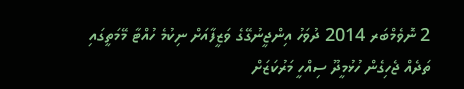2 ނޮވެމްބަރ 2014 ދުވަހު އިންޖީނުގޭގެ ވަޒީފާއަށް ނިކުމެ ހުއްޓާ މޭމަތީގައި ތަދެއް ޖެހިގެން ހުޅުމީދޫ ސިއްހީ މަރުކަޒަށް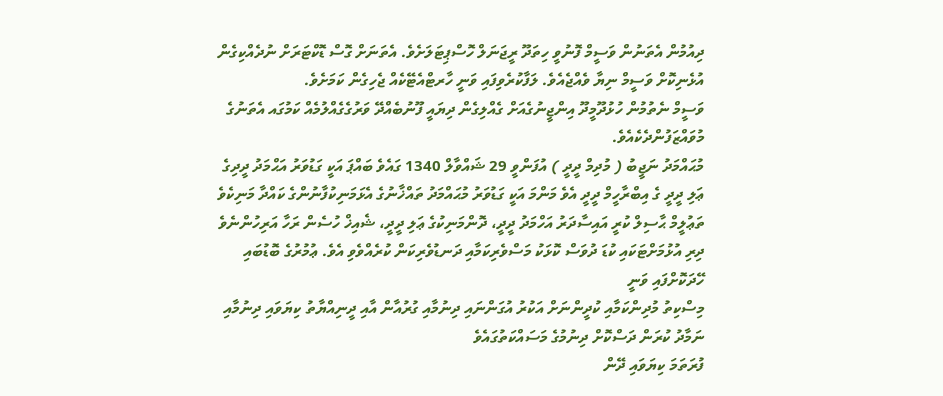ދިއުމުން އެތަނުން ވަސީމް ފޮނުވީ ހިތަދޫ ރީޖަނަލް ހޮސްޕިޓަލަށެވެ. އެތަނަށް ގޮސް ޑޮކްޓަރަށް ނުދެއްކިގެން އުޅެނިކޮށް ވަސީމް ނިޔާ ވެއްޖެއެވެ. ލަފާކުރެވިފައި ވަނީ ހާރޓްއެޓޭކެއް ޖެހިގެން ކަމަށެވެ.
ވަސީމް ނެތުމުން ހުޅުދޫމީދޫ އިންޖީނުގެއަށް ގެއްލިގެން ދިޔައީ ފޫނުބެއްދޭ ވަރުގެގެއްލުމެއް ކަމުގައ އެތަނުގެ މުވައްޒަފުންދެކެއެވެ.
މުޙައްމަދު ނަޖީބު ( މުދިމް ދީދީ ) އުފަންވީ 29 ޝައްވާލް 1340 ގައެވެ ބައްޕަ އަކީ ގަޑުވަރު އަޙްމަދު ދީދިގެ
ޢަލި ދީދީ ގެ އިބްރާހީމް ދީދީ އެވެ މަންމަ އަކީ ގަޑުވަރު މުޙައްމަދު ތައްޚާނުގެ އެޅަމަނިކުފާނުންގެ ކައްދާ މަނިކެވެ
ތަޢުލީމް ޙާސިލް ކުރީ އައިސާދަރު އަހްމަދު ދީދީ، ދޮންމަނިކުގެ ޢަލި ދީދީ، ޝެއިޚް ހުސެން ރަހާ އަރިހުންނެވެ
ދިރި އުޅުމަށްޓަކައި ކުޑަ ދުވަސް ކޮޅަކު މަސްވެރިކަމާއި ދަނޑުވެރިކަން ކުރެއްވެވި އެވެ. ޢުމުރުގެ ބޮޑުބައި ހޭދަކޮށްފައި ވަނީ
މިސްކިތު މުދިންކަމާއި ކުދީންނަށް އަކުރު އުގަންނައި ދިނުމާއި ގުރުއާން އާއި ދީނިއްޔާތު ކިޔަވައި ދިނުމާއި ނަމާދު ކުރަން ދަސްކޮށް ދިނުމުގެ މަސައްކަތުގައެވެ
ފުރަތަމަ ކިޔަވައި ދޭން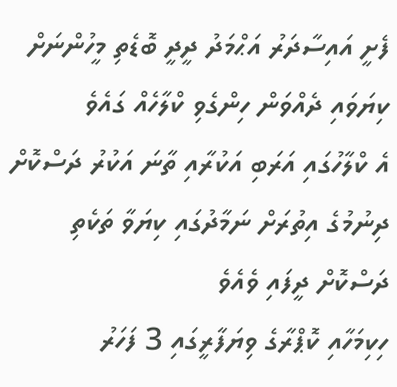ފެށީ އައިސާދަރު އަޙްމަދު ދީދީ ބޮޑެތި މީހުންނަށް ކިޔަވައި ދެއްވަން ހިންގެވި ކްލާހެއް ގައެވެ
އެ ކްލާހުގައި އަރަބި އަކުރާއި ތާނަ އަކުރު ދަސްކޮށް ދިނުމުގެ އިތުރަށް ނަމާދުގައި ކިޔަވާ ތަކެތި ދަސްކޮށް ދީފައި ވެއެވެ
ހިކިމަހާއި ކޮޕްރާގެ ވިޔަފާރީގައި 3 ފަހަރު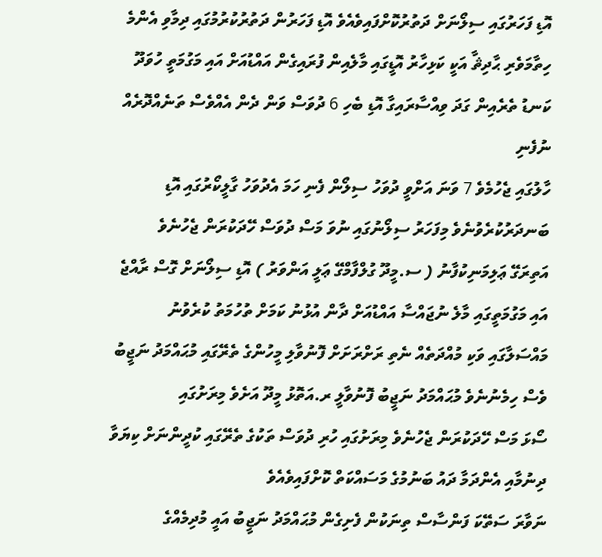އޮޑި ފަހަރުގައި ސިލޯނަށް ދަތުރުކޮށްފައިވެއެވެ އޮޑި ފަހަރުން ދަތުރުކުރުމުގައި ދިމާވި އެންމެ ހިތާމަވެރި ޙާދިޘާ އަކީ ކަޅިހާރު އޮޑީގައި މާލެއިން ފުރައިގެން އައްޑުއަށް އައި މަގުމަތީ ހުވަދޫ ކަނޑު ތެރެއިން ގަދަ ވިއްސާރައިގާ އޮޑި ބެހި 6 ދުވަސް ވަން ދެން އެއްވެސް ތަނެއްދޮރެއް ނުފެނި
ހާލުގައި ޖެހުމެވެ 7 ވަނަ އަށްވީ ދުވަހު ސިލޯން ފެނި ހަމަ އެދުވަހު ގާލީކޯރުގައި އޮޑި ބަނދަރުކުރެވުނެވެ މިފަހަރު ސިލޯނުގައި ނުވަ މަސް ދުވަސް ހޭދަކުރަން ޖެހުނެވެ
އަތިރަގޭ ޢަލިމަނިކުފާނު ( ސ.މީދޫ ގުލްފާމްގޭ ޢަލީ އަންވަރު ) އޮޑި ސިލޯނަށް ގޮސް ރާއްޖެ އައި މަގުމަތީގައި މާލެ ނުޖައްސާ އައްޑުއަށް ދާން އުޅުނު ކަމަށް ތުހުމަތު ކުރެވުނު މައްސަލާގައި ވަކި މުއްދަތެއް ނެތި ރަށްރަށަށް ފޮނުވާލި މީހުންގެ ތެރޭގައި މުޙައްމަދު ނަޖީބު ވެސް ހިމެނުނެވެ މުޙައްމަދު ނަޖީބު ފޮނުވާލީ ރ.އަތޮޅު މީދޫ އަށެވެ މިރަށުގައި
ސޯޅަ މަސް ހޭދަކުރަން ޖެހުނެވެ މިރަށުގައި ހުރި ދުވަސް ތަކުގެ ތެރޭގައި ކުދީންނަށް ކިޔަވާ ދިނުމާއި އެންދަމާ ދައު ބަނުމުގެ މަސައްކަތް ކޮށްފައިވެއެވެ
ނަވާރަ ސަތޭކަ ފަންސާސް ތިނަކުން ފެށިގެން މުޙައްމަދު ނަޖީބު އައީ މުދިމެއްގެ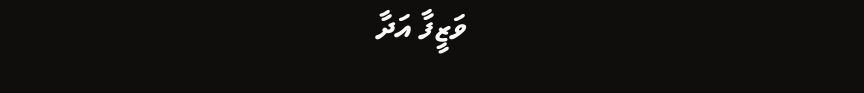ވަޒީފާ އަދާ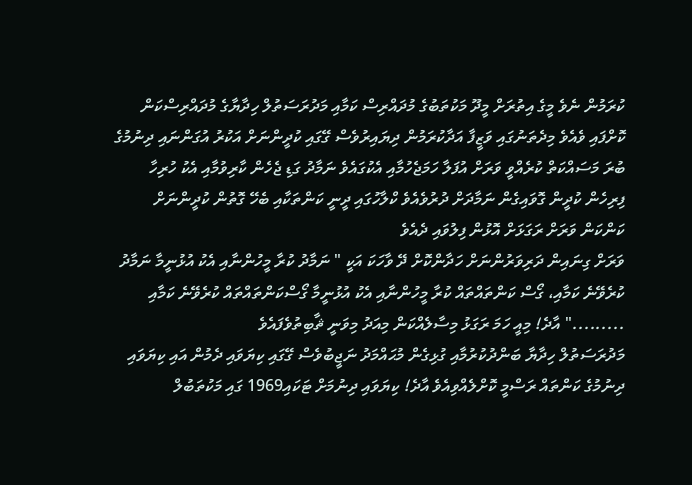ކުރަމުން ނެވެ މީގެ އިތުރަށް މީދޫ މަކުތަބުގެ މުދައްރިސް ކަމާއި މަދުރަސަތުލް ހިދާޔާގެ މުދައްރިސްކަން ކޮށްފައި ވެއެވެ މިދެތަނުގައި ވަޒީފާ އަދާކުރަމުން ދިޔައިރުވެސް ގޭގައި ކުދީންނަށް އަކުރު އުގަންނައި ދިނުމުގެ ބުރަ މަސައްކަތް ކުރެއްވީ ވަރަށް އުފަލާ ހަމަޖެހުމާއި އެކުގައެވެ ނަމާދު ގަޑި ޖެހެން ކާރިވުމާއި އެކު ހުރިހާ ފިރިހެން ކުދީން ގޮވައިގެން ނަމާދަށް ދުރުވެއެވެ ކްލާހުގައި ދީނީ ކަންތަކާއި ބެހޭ ގޮތުން ކުދީންނަށް ކަންކަން ވަރަށް ރަގަޅަށް އޮޅުން ފިލުވައި ދެއެވެ
ވަރަށް ގިނައިން ދަރިވަރުންނަށް ހަދާންކޮށް ދޭ ވާހަކަ އަކީ " ނަމާދު ކުރާ މީހުންނާއި އެކު އުޅުނީމާ ނަމާދު ކުރެވޭނެ ކަމާއި، ގޯސް ކަންތައްތައް ކުރާ މީހުންނާއި އެކު އުޅުނީމާ ގޯސްކަންތައްތައް ކުރެވޭނެ ކަމާއި ........." އާދެ! މިއީ ހަމަ ރަގަޅު މިސާލެއްކަން މިއަދު މިވަނީ ޘާބިތުވެފައެވެ
މަދުރަސަތުލް ހިދާޔާ ބަންދުކުރުމާއި ގުޅިގެން މުޙައްމަދު ނަޖީބުވެސް ގޭގައި ކިޔަވައި ދެމުން އައި ކިޔަވައި ދިނުމުގެ ކަންތައް ރަސްމީ ކޮށްލެއްވިއެވެ އާދެ! ކިޔަވައި ދިނުމަށް ޓަކައި1969 ގައި މަކުތަބުލް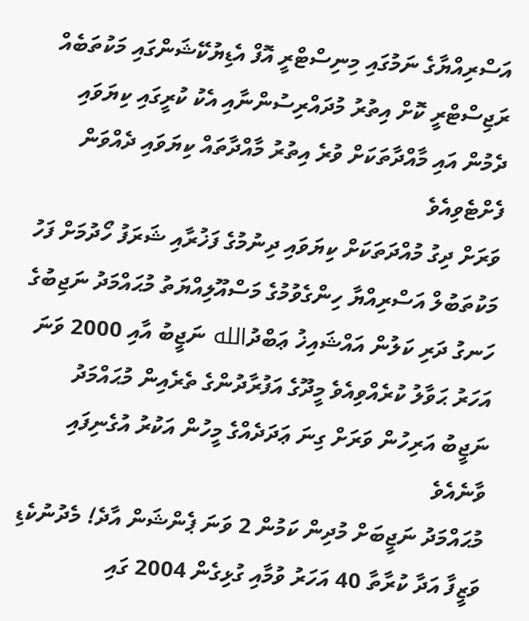އަސްރިއްޔާގެ ނަމުގައި މިނިސްޓްރީ އޮފް އެޑިޔުކޭޝަންގައި މަކުތަބެއް ރަޖިސްޓްރީ ކޮށް އިތުރު މުދައްރިސުންނާއި އެކު ކުރީގައި ކިޔަވައި ދެމުން އައި މާއްދާތަކަށް ވުރެ އިތުރު މާއްދާތައް ކިޔަވައި ދެއްވަން ފެށްޓެވިއެވެ
ވަރަށް ދިގު މުއްދަތަކަށް ކިޔަވައި ދިނުމުގެ ފަޚުރާއި ޝަރަފު ހޯދުމަށް ފަހު މަކުތަބުލް އަސްރިއްޔާ ހިންގެވުމުގެ މަސްއޫލިއްޔަތު މުޙައްމަދު ނަޖިބުގެ ހަނގު ދަރި ކަލުން އައްޝައިޚު ޢަބްދުالله ނަޖީބު އާއި 2000 ވަނަ އަހަރު ޙަވާލު ކުރެއްވިއެވެ މީދޫގެ އަފުރާދުންގެ ތެރެއިން މުޙައްމަދު ނަޖީބު އަރިހުން ވަރަށް ގިނަ ޢަދަދެއްގެ މީހުން އަކުރު އުގެނިފައި ވާނެއެވެ
މުޙައްމަދު ނަޖީބަށް މުދިން ކަމުން 2 ވަނަ ޕެންޝަން އާދެ! މެދުނުކެޑި ވަޒީފާ އަދާ ކުރާތާ 40 އަހަރު ވުމާއި ގުޅިގެން 2004 ގައި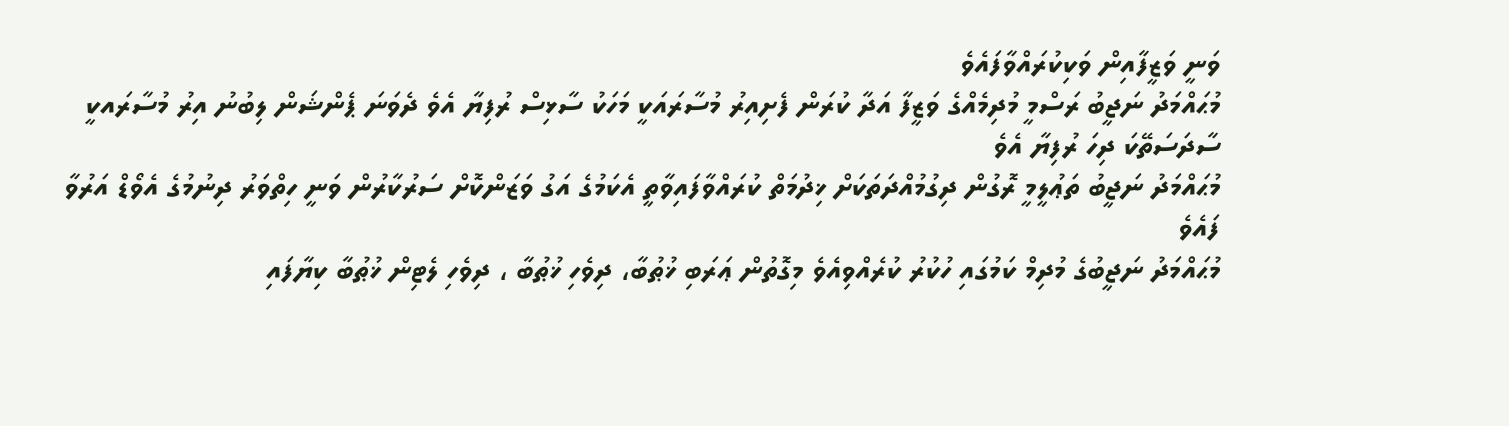ވަނީ ވަޒީފާއިން ވަކިކުރައްވާފައެވެ
މުޙައްމަދު ނަޖީބު ރަސްމީ މުދިމެއްގެ ވަޒީފާ އަދާ ކުރަން ފެށިއިރު މުސާރައަކީ މަހަކު ސާޅިސް ރުފިޔާ އެވެ ދެވަނަ ޕެންޝަން ލިބުނު އިރު މުސާރައކީ ސާދަސަތޭކަ ދިހަ ރުފިޔާ އެވެ
މުޙައްމަދު ނަޖީބު ތަޢުލީމީ ރޮގުން ދިގުމުއްދަތަކަށް ޚިދުމަތް ކުރައްވާފައިވާތީ އެކަމުގެ އަގު ވަޒަންކޮށް ސަރުކާރުން ވަނީ ހިތްވަރު ދިނުމުގެ އެވޯޑް އަރުވާ ފައެވެ
މުޙައްމަދު ނަޖީބުގެ މުދިމް ކަމުގައި ހުކުރު ކުރެއްވިއެވެ މިގޮތުން ޢަރަބި ޚުޠުބާ، ދިވެހި ޚުޠުބާ ، ދިވެހި ލެޓިން ޚުޠުބާ ކިޔާފައި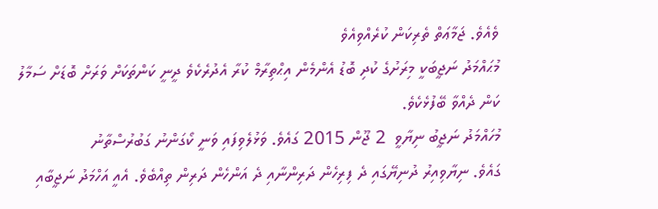ވެއެވެ. ޖަމާޢަތް ތެރިކަން ކުރެއްވިއެވެ
މުޙައްމަދު ނަޖީބަކީ މިރަށުގެ ކުދި ބޮޑު އެންމެން އިޙްތިރާމް ކުރާ އެދުރެކެވެ ދީނީ ކަންތަކަށް ވަރަށް ބޮޑަށް ސަމާލު ކަން ދެއްވާ ބޭފުޅެކެވެ.
މުހައްމަދު ނަޖީބު ނިޔާވީ  2 ޖޫން 2015 ގައެވެ. ވަޅުލެވިފައި ވަނީ ކޯގަންނު ގަބުރުސްތާނު                      ގައެވެ. ނިޔާވިއިރު ދުނިޔޭގައި ދެ ފިރިހެން ދަރިންނާއި ދެ އަންހެން ދަރިން ތިއްބެވެ. އެއީ އަހްމަދު ނަޖީބާއި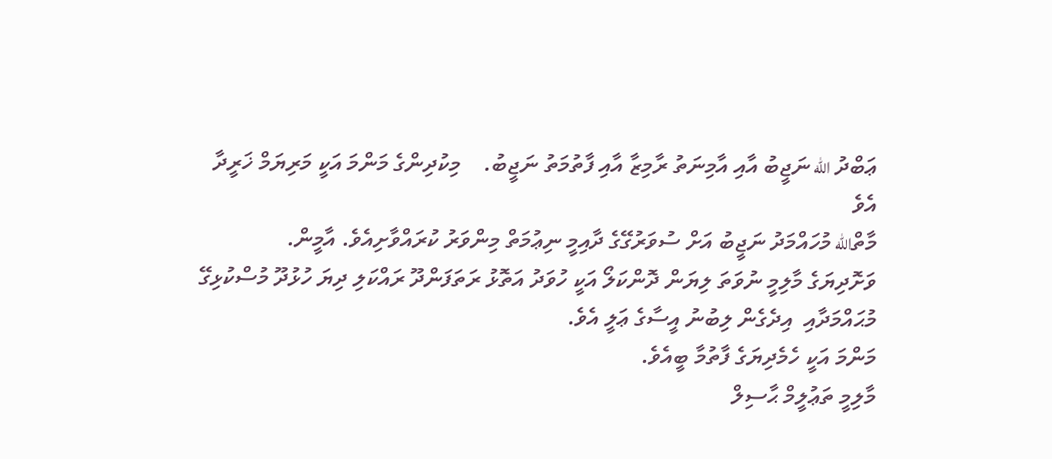ޢަބްދު الله ނަޖީބު އާއި އާމިނަތު ރާމިޒާ އާއި ފާތުމަތު ނަޖީބު.    މިކުދިންގެ މަންމަ އަކީ މަރިޔަމް ޚަރީދާ އެވެ
މާތްالله މުހައްމަދު ނަޖީބު އަށް ސުވަރުގޭގެ ދާއިމީ ނިޢުމަތް މިންވަރު ކުރައްވާށިއެވެ. އާމީން.
ވަށޮދިޔަގެ މާލިމީ ނުވަތަ ލިޔަން ދޮންކަލޯ އަކީ ހުވަދު އަތޮޅު ރަތަފަންދޫ ރައްކަލި ދިޔަ ހުޅުދޫ މުސްކުޅިގޭ
މުޙައްމަދާއި  އިދެގެން ލިބުނު އީސާގެ ޢަލީ އެވެ.
މަންމަ އަކީ ހެމެދިޔަގެ ފާތުމާ ބީއެވެ.
މާލިމީ ތަޢުލީމް ޙާސިލް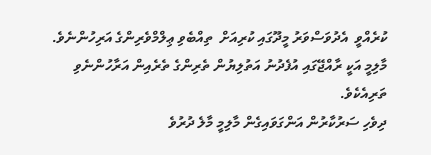ކުރެއްވީ  އެދުވަސްވަރު މީދޫގައި ކުރިއަށް  ތިއްބެވި ޢިލްމްވެރިންގެ އަރިހުންނެވެ.
މާލިމީ އަކީ ރާއްޖޭގައި އުފެދުނު އަތުލިޔުން ތެރިންގެ ތެރެއިން އަރާހުންނެވި ތަރިއެކެވެ.
ދިވެހި ސަރުކާރުން އަންގަވައިގެން މާލިމީ މާލެ ދުރުވެ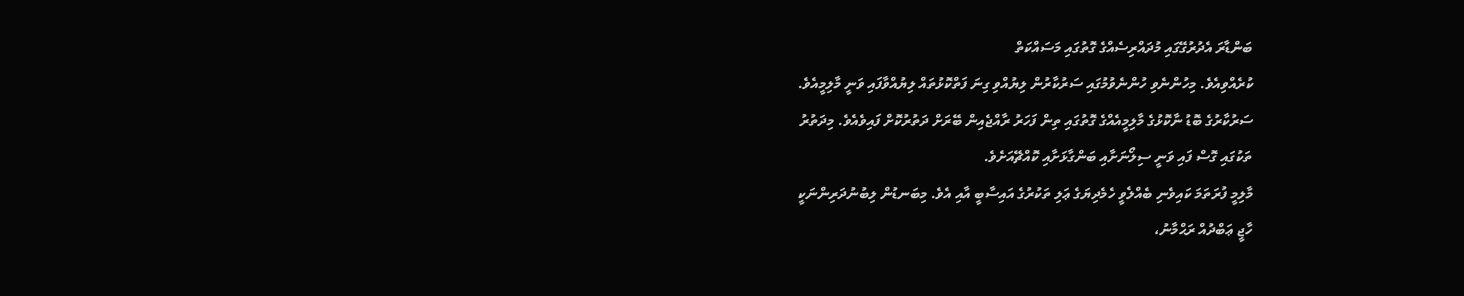ބަންޑާރަ އެދުރުގޭގައި މުދައްރިސެއްގެ ގޮތުގައި މަސައްކަތް
ކުރެއްވިއެވެ. މިހުންނެވި ހުންނެވުމުގައި ސަރުކާރުން ލިޔުއްވި ގިނަ ފަތްކޮޅުތައް ލިޔުއްވާފައި ވަނީ މާލިމީއެވެ.
ސަރުކާރުގެ ބޮޑު ނާކޮޅުގެ މާލިމީއެއްގެ ގޮތުގައި ތިން ފަހަރު ރާއްޖެއިން ބޭރަށް ދަތުރުކޮށް ފައިވެއެވެ. މިދަތުރު
ތަކުގައި ގޮސް ފައި ވަނީ ސިލޯނަށާއި ބަންގާޅަށާއި ކޮއްޗޭއަށެވެ.
މާލިމީ ފުރަތަމަ ކައިވެނި ބެއްލެވީ ހެމެދިޔަގެ ޢަލި ތަކުރުގެ އައިސާބީ އާއި އެވެ. މިބަނޑުން ލިބުނުދަރިންނަކީ
ހާޖީ ޢަބްދުއް ރަޙްމާނު،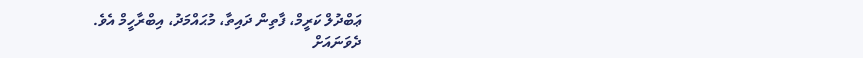ޢަބްދުލް ކަރީމް، ފާތިން ދައިތާ، މުޙައްމަދު، އިބްރާހީމް އެވެ.
ދެވަނައަށް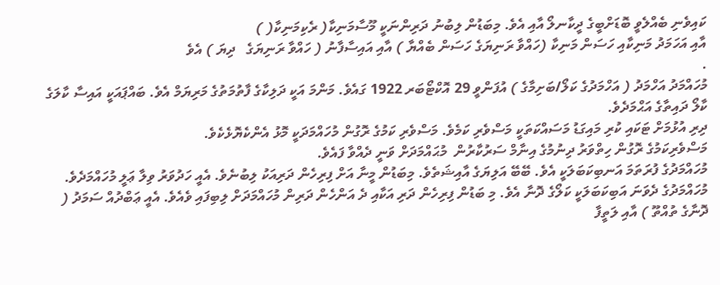ކައިވެނި ބެއްލެވީ ބޮޑަށްބީގެ ދީކާނލޯ އާއި އެވެ. މިބަޑުން ލިބުނު ދަރިންނަކީ މޫސާމަނިކާ( ރެކިމަނިކާ( )
އާއި އަހަމަދު މަނިކާއި ހަސަން މަނިކާ (ހައްވާ ރަނިޔަގެ ހަސަން ބެއްޔާ ) އާއި އައިސާފާނު ( ހައްވާ ރަނިޔަގެ   ދިޔަ ) އެވެ                                                                 .
މުހައްމަދު އަހްމަދު ( އަހްމަދުގެ ކަލޯ/ބަށިމާގެ ) އުފަންވީ 29 އޮކްޓޯބަރ 1922 ގައެވެ. މަންމަ އަކީ ދަލިކާގެ ފާތުމަތުގެ މަރިޔަމް އެވެ. ބައްޕައަކީ އައިސާ ކާލަގެ ކާލޯ ދައިތާގެ އަޙްމަދެވެ.
ދިރި އުޅުމަށް ޓަކައި ކުރި މައިގަޑު މަސައްކަތަކީ މަސްވެރި ކަމެވެ. މަސްވެރި ކަމުގެ ރޮގުން މުހައްމަދަކީ މޮޅު އެންކެޔޮޅެކެވެ.
މަސްވެރިކަމުގެ ރޮގުން ހިތްވަރު ދިނުމުގެ އިނާމް ސަރުކާރުން  މުޙައްމަދަށް ވަނީ ދެއްވާ ފައެވެ.
މުހައްމަދުގެ ފުރަތަމަ އަނބިކަބަލަކީ އެވެ. ބޭބޭ އަލިޔަގެ އާއިޝަތެވެ. މިބަޑުން މީނާ އަށް ފިރިހެން ދަރިއަކު ލިބުނެވެ. އެއީ ހަދުވަރު ވިލާ ޢަލީ މުހައްމަދެވެ.
މުހައްމަދުގެ ދެވަނަ އަބިކަބަލަކީ ކަލޯގެ ދޮނާ އެވެ. މި ބަޑުން ފިރިހެން ދަރި އަކާއި ދެ އަންހެން ދަރިން މުހައްމަދަށް ލިބިފައި ވެއެވެ. އެއީ ޢަބްދުއް ސަމަދު ( ދޮނާގެ ތުއްތޫ ) އާއި ލަތީފާ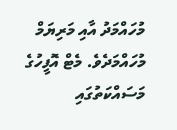މުހައްމަދު އާއި މަރިޔަމް މުހައްމަދެވެ. މެޓް އޮފީހުގެ މަސައްކަތުގައި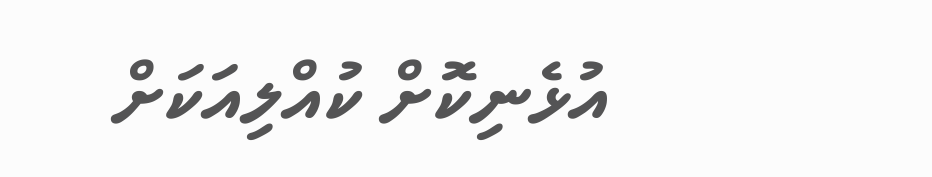އުޅެނިކޮށް ކުއްލިއަކަށް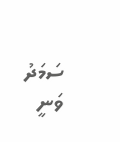ސަމަދު ވަނީ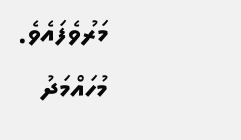މަރުވެފައެވެ.
މުހައްމަދު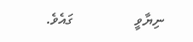ނިޔާވީ                 ގައެވެ.